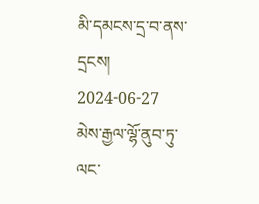མི་དམངས་དྲ་བ་ནས་དྲངས། 2024-06-27
མེས་རྒྱལ་ལྷོ་ནུབ་ཏུ་ལང་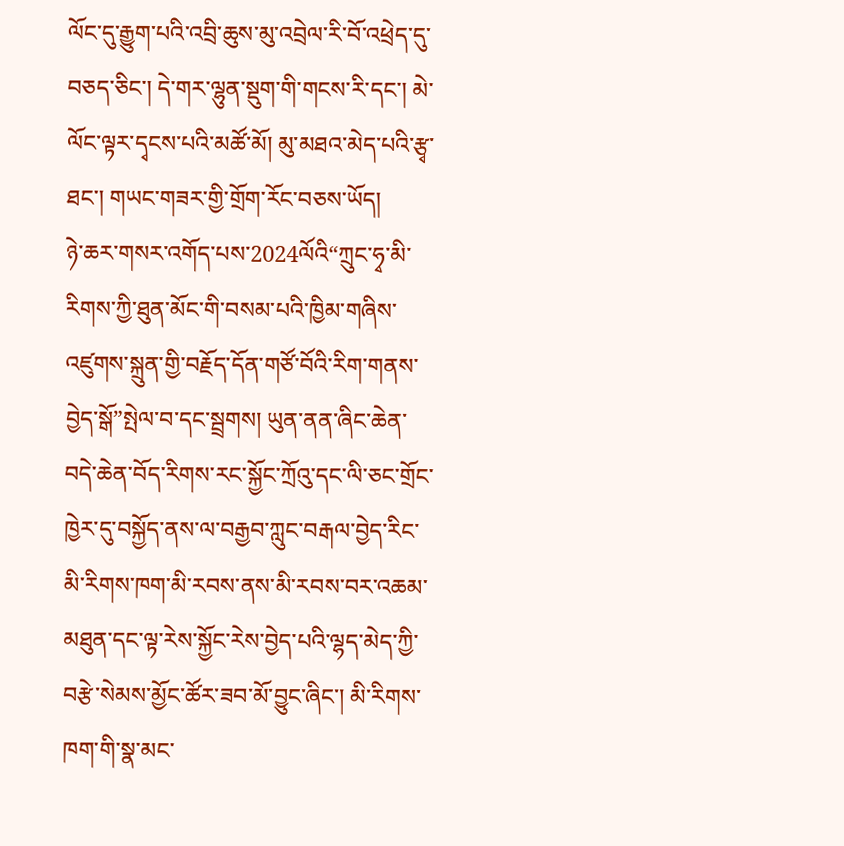ལོང་དུ་རྒྱུག་པའི་འབྲི་ཆུས་མུ་འབྲེལ་རི་བོ་འཕྲེད་དུ་བཅད་ཅིང་། དེ་གར་ལྷུན་སྡུག་གི་གངས་རི་དང་། མེ་ལོང་ལྟར་དྭངས་པའི་མཚོ་མོ། མུ་མཐའ་མེད་པའི་རྩྭ་ཐང་། གཡང་གཟར་གྱི་གྲོག་རོང་བཅས་ཡོད།
ཉེ་ཆར་གསར་འགོད་པས་2024ལོའི“ཀྲུང་ཧྭ་མི་རིགས་ཀྱི་ཐུན་མོང་གི་བསམ་པའི་ཁྱིམ་གཞིས་འཛུགས་སྐྲུན་གྱི་བརྗོད་དོན་གཙོ་བོའི་རིག་གནས་བྱེད་སྒོ”སྤེལ་བ་དང་སྦྲགས། ཡུན་ནན་ཞིང་ཆེན་བདེ་ཆེན་བོད་རིགས་རང་སྐྱོང་ཀྲོའུ་དང་ལི་ཅང་གྲོང་ཁྱེར་དུ་བསྐྱོད་ནས་ལ་བརྒྱབ་ཀླུང་བརྒལ་བྱེད་རིང་མི་རིགས་ཁག་མི་རབས་ནས་མི་རབས་བར་འཆམ་མཐུན་དང་ལྟ་རེས་སྐྱོང་རེས་བྱེད་པའི་ལྷད་མེད་ཀྱི་བརྩེ་སེམས་མྱོང་ཚོར་ཟབ་མོ་བྱུང་ཞིང་། མི་རིགས་ཁག་གི་སྣ་མང་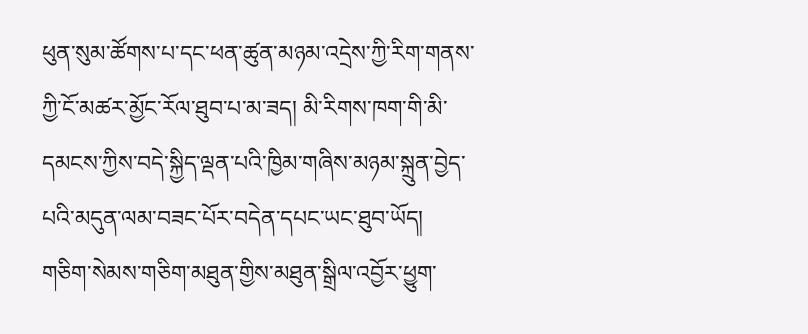ཕུན་སུམ་ཚོགས་པ་དང་ཕན་ཚུན་མཉམ་འདྲེས་ཀྱི་རིག་གནས་ཀྱི་ངོ་མཚར་མྱོང་རོལ་ཐུབ་པ་མ་ཟད། མི་རིགས་ཁག་གི་མི་དམངས་ཀྱིས་བདེ་སྐྱིད་ལྡན་པའི་ཁྱིམ་གཞིས་མཉམ་སྐྲུན་བྱེད་པའི་མདུན་ལམ་བཟང་པོར་བདེན་དཔང་ཡང་ཐུབ་ཡོད།
གཅིག་སེམས་གཅིག་མཐུན་གྱིས་མཐུན་སྒྲིལ་འབྱོར་ཕྱུག་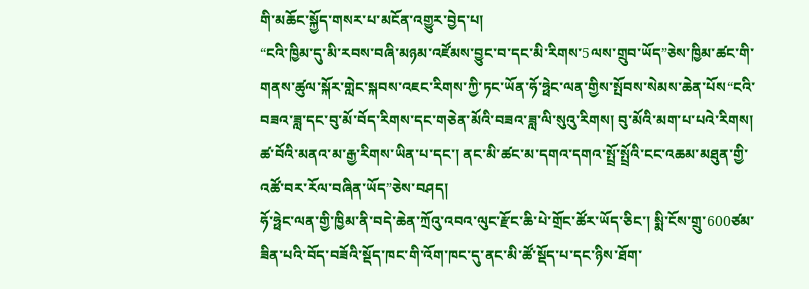གི་མཆོང་སྐྱོད་གསར་པ་མངོན་འགྱུར་བྱེད་པ།
“ངའི་ཁྱིམ་དུ་མི་རབས་བཞི་མཉམ་འཛོམས་བྱུང་བ་དང་མི་རིགས་5ལས་གྲུབ་ཡོད”ཅེས་ཁྱིམ་ཚང་གི་གནས་ཚུལ་སྐོར་གླེང་སྐབས་འཇང་རིགས་ཀྱི་ཏང་ཡོན་ཧོ་ཧྥེང་ལན་གྱིས་སྤོབས་སེམས་ཆེན་པོས“ངའི་བཟའ་ཟླ་དང་བུ་མོ་བོད་རིགས་དང་གཅེན་མོའི་བཟའ་ཟླ་ལི་སུའུ་རིགས། བུ་མོའི་མག་པ་པའེ་རིགས། ཚ་བོའི་མནའ་མ་རྒྱ་རིགས་ཡིན་པ་དང་། ནང་མི་ཚང་མ་དགའ་དགའ་སྤྲོ་སྤྲོའི་ངང་འཆམ་མཐུན་གྱི་འཚོ་བར་རོལ་བཞིན་ཡོད”ཅེས་བཤད།
ཧོ་ཧྥེང་ལན་གྱི་ཁྱིམ་ནི་བདེ་ཆེན་ཀྲོའུ་འབའ་ལུང་རྫོང་ཆི་པེ་གྲོང་ཚོར་ཡོད་ཅིང་། སྨི་ངོས་གྲུ་600ཙམ་ཟིན་པའི་བོད་བཟོའི་སྡོད་ཁང་གི་འོག་ཁང་དུ་ནང་མི་ཚོ་སྡོད་པ་དང་ཉིས་ཐོག་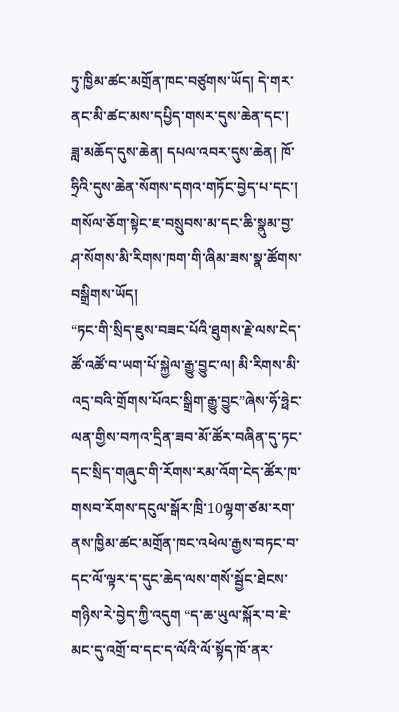ཏུ་ཁྱིམ་ཚང་མགྲོན་ཁང་བཙུགས་ཡོད། དེ་གར་ནང་མི་ཚང་མས་དཔྱིད་གསར་དུས་ཆེན་དང་། ཟླ་མཆོད་དུས་ཆེན། དཔལ་འབར་དུས་ཆེན། ཁོ་ཧྲིའི་དུས་ཆེན་སོགས་དགའ་གཏོང་བྱེད་པ་དང་། གསོལ་ཅོག་སྟེང་ཇ་བསྲུབས་མ་དང་ཆི་སྣུམ་བྱ་ཤ་སོགས་མི་རིགས་ཁག་གི་ཞིམ་ཟས་སྣ་ཚོགས་བསྒྲིགས་ཡོད།
“ཏང་གི་སྲིད་ཇུས་བཟང་པོའི་ཐུགས་རྗེ་ལས་ངེད་ཚོ་འཚོ་བ་ཡག་པོ་སྐྱེལ་རྒྱུ་བྱུང་ལ། མི་རིགས་མི་འདྲ་བའི་གྲོགས་པོའང་སྒྲིག་རྒྱུ་བྱུང”ཞེས་ཧོ་ཧྥེང་ལན་གྱིས་བཀའ་དྲིན་ཟབ་མོ་ཚོར་བཞིན་དུ་ཏང་དང་སྲིད་གཞུང་གི་རོགས་རམ་འོག་ངེད་ཚོར་ཁ་གསབ་རོགས་དངུལ་སྒོར་ཁྲི་10ལྷག་ཙམ་རག་ནས་ཁྱིམ་ཚང་མགྲོན་ཁང་འཕེལ་རྒྱས་བཏང་བ་དང་ལོ་ལྟར་ད་དུང་ཆེད་ལས་གསོ་སྦྱོང་ཐེངས་གཉིས་རེ་བྱེད་ཀྱི་འདུག “ད་ཆ་ཡུལ་སྐོར་བ་ཇེ་མང་དུ་འགྲོ་བ་དང་ད་ལོའི་ལོ་སྟོད་ཁོ་ནར་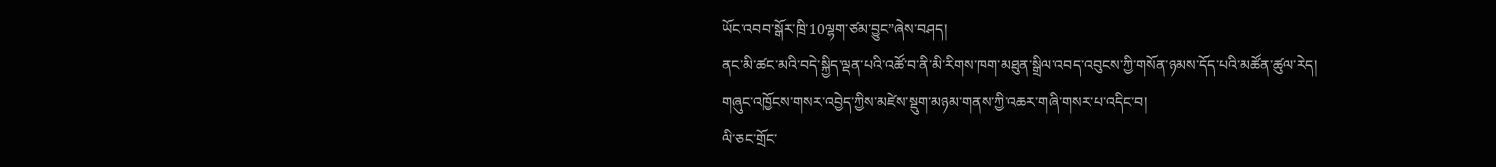ཡོང་འབབ་སྒོར་ཁྲི་10ལྷག་ཙམ་བྱུང”ཞེས་བཤད།
ནང་མི་ཚང་མའི་བདེ་སྐྱིད་ལྡན་པའི་འཚོ་བ་ནི་མི་རིགས་ཁག་མཐུན་སྒྲིལ་འབད་འབུངས་ཀྱི་གསོན་ཉམས་དོད་པའི་མཚོན་ཚུལ་རེད།
གཞུང་འཁྱོངས་གསར་འབྱེད་ཀྱིས་མཛེས་སྡུག་མཉམ་གནས་ཀྱི་འཆར་གཞི་གསར་པ་འདིང་བ།
ལི་ཅང་གྲོང་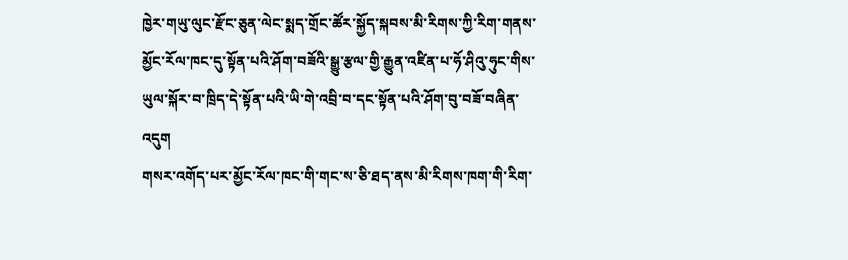ཁྱེར་གཡུ་ལུང་རྫོང་ཅུན་ལེང་སྨད་གྲོང་ཚོར་སྐྱོད་སྐབས་མི་རིགས་ཀྱི་རིག་གནས་མྱོང་རོལ་ཁང་དུ་སྟོན་པའི་ཤོག་བཟོའི་སྒྱུ་རྩལ་གྱི་རྒྱུན་འཛིན་པ་ཧོ་ཤིའུ་ཧུང་གིས་ཡུལ་སྐོར་བ་ཁྲིད་དེ་སྟོན་པའི་ཡི་གེ་འབྲི་བ་དང་སྟོན་པའི་ཤོག་བུ་བཟོ་བཞིན་འདུག
གསར་འགོད་པར་མྱོང་རོལ་ཁང་གི་གང་ས་ཅི་ཐད་ནས་མི་རིགས་ཁག་གི་རིག་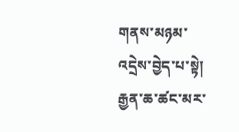གནས་མཉམ་འདྲེས་བྱེད་པ་སྟེ། རྒྱན་ཆ་ཚང་མར་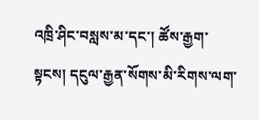འཁྲི་ཤིང་བསླས་མ་དང་། ཚོས་རྒྱག་སྟངས། དངུལ་རྒྱན་སོགས་མི་རིགས་ལག་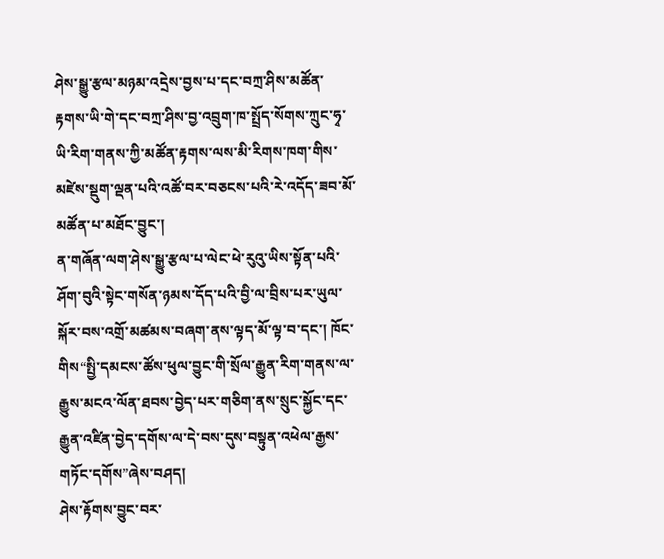ཤེས་སྒྱུ་རྩལ་མཉམ་འདྲེས་བྱས་པ་དང་བཀྲ་ཤིས་མཚོན་རྟགས་ཡི་གེ་དང་བཀྲ་ཤིས་བྱ་འབྲུག་ཁ་སྤྲོད་སོགས་ཀྲུང་ཧྭ་ཡི་རིག་གནས་ཀྱི་མཚོན་རྟགས་ལས་མི་རིགས་ཁག་གིས་མཛེས་སྡུག་ལྡན་པའི་འཚོ་བར་བཅངས་པའི་རེ་འདོད་ཟབ་མོ་མཚོན་པ་མཐོང་བྱུང་།
ན་གཞོན་ལག་ཤེས་སྒྱུ་རྩལ་པ་ལེང་ཕེ་རུའུ་ཡིས་སྟོན་པའི་ཤོག་བུའི་སྟེང་གསོན་ཉམས་དོད་པའི་བྱི་ལ་བྲིས་པར་ཡུལ་སྐོར་བས་འགྲོ་མཚམས་བཞག་ནས་ལྟད་མོ་ལྟ་བ་དང་། ཁོང་གིས“སྤྱི་དམངས་ཚོས་ཕུལ་བྱུང་གི་སྲོལ་རྒྱུན་རིག་གནས་ལ་རྒྱུས་མངའ་ལོན་ཐབས་བྱེད་པར་གཅིག་ནས་སྲུང་སྐྱོང་དང་རྒྱུན་འཛིན་བྱེད་དགོས་ལ་དེ་བས་དུས་བསྟུན་འཕེལ་རྒྱས་གཏོང་དགོས”ཞེས་བཤད།
ཤེས་རྟོགས་བྱུང་བར་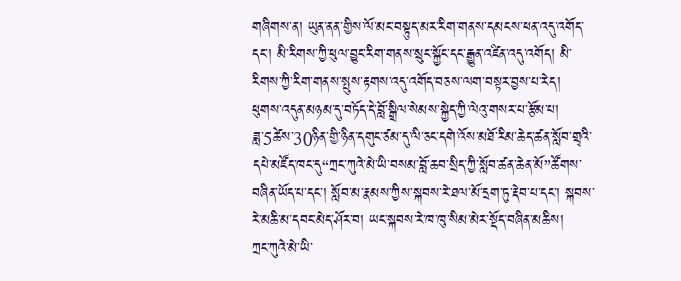གཞིགས་ན། ཡུན་ནན་གྱིས་ལོ་མང་བསྟུད་མར་རིག་གནས་དམངས་ཕན་འདུ་འགོད་དང་། མི་རིགས་ཀྱི་ཕུལ་བྱུང་རིག་གནས་སྲུང་སྐྱོང་དང་རྒྱུན་འཛིན་འདུ་འགོད། མི་རིགས་ཀྱི་རིག་གནས་སྤུས་རྟགས་འདུ་འགོད་བཅས་ལག་བསྟར་བྱས་པ་རེད།
ཕུགས་འདུན་མཉམ་དུ་བཏོད་དེ་བློ་སྒྲིལ་སེམས་སྐྱེད་ཀྱི་ལེའུ་གསར་པ་རྩོམ་པ།
ཟླ་5ཚེས་30ཉིན་གྱི་ཉིན་དགུང་ཙམ་དུ་ལི་ཅང་དགེ་འོས་མཐོ་རིམ་ཆེད་ཚན་སློབ་གྲྭའི་དཔེ་མཛོད་ཁང་དུ“ཀྲང་ཀུའེ་མེ་ཡི་བསམ་བློ་ཆབ་སྲིད་ཀྱི་སློབ་ཚན་ཆེན་མོ”ཚོགས་བཞིན་ཡོད་པ་དང་། སློབ་མ་རྣམས་ཀྱིས་སྐབས་རེ་ཐལ་མོ་དྲག་ཏུ་རྡེབ་པ་དང་། སྐབས་རེ་མཆི་མ་དབང་མེད་ཤོར་བ། ཡང་སྐབས་རེ་ཁ་ཁུ་སིམ་མེར་སྡོད་བཞིན་མཆིས།
ཀྲང་ཀུའེ་མེ་ཡི་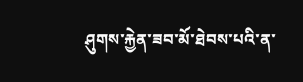ཤུགས་རྐྱེན་ཟབ་མོ་ཐེབས་པའི་ན་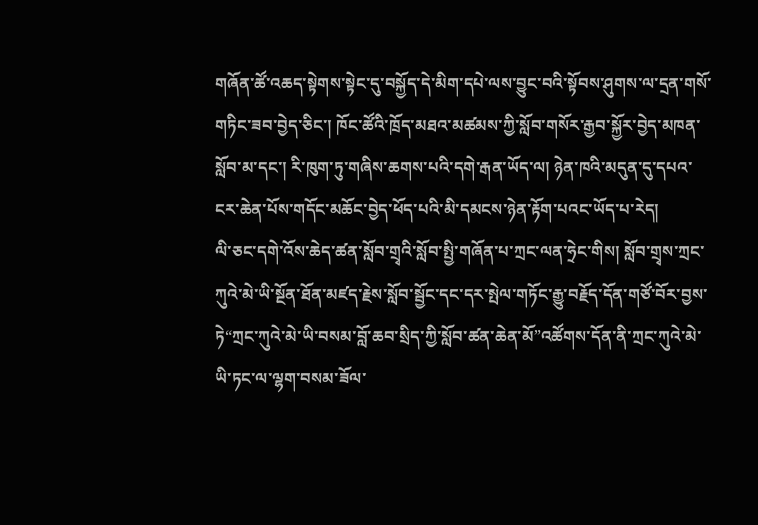གཞོན་ཚོ་འཆད་སྟེགས་སྟེང་དུ་བསྐྱོད་དེ་མིག་དཔེ་ལས་བྱུང་བའི་སྟོབས་ཤུགས་ལ་དྲན་གསོ་གཏིང་ཟབ་བྱེད་ཅིང་། ཁོང་ཚོའི་ཁྲོད་མཐའ་མཚམས་ཀྱི་སློབ་གསོར་རྒྱབ་སྐྱོར་བྱེད་མཁན་སློབ་མ་དང་། རི་ཁུག་ཏུ་གཞིས་ཆགས་པའི་དགེ་རྒན་ཡོད་ལ། ཉེན་ཁའི་མདུན་དུ་དཔའ་ངར་ཆེན་པོས་གདོང་མཆོང་བྱེད་ཕོད་པའི་མི་དམངས་ཉེན་རྟོག་པའང་ཡོད་པ་རེད།
ལི་ཅང་དགེ་འོས་ཆེད་ཚན་སློབ་གྲྭའི་སློབ་སྤྱི་གཞོན་པ་ཀྲང་ལན་ཧྲེང་གིས། སློབ་གྲྭས་ཀྲང་ཀུའེ་མེ་ཡི་སྔོན་ཐོན་མཛད་རྗེས་སློབ་སྦྱོང་དང་དར་སྤེལ་གཏོང་རྒྱུ་བརྗོད་དོན་གཙོ་བོར་བྱས་ཏེ“ཀྲང་ཀུའེ་མེ་ཡི་བསམ་བློ་ཆབ་སྲིད་ཀྱི་སློབ་ཚན་ཆེན་མོ”འཚོགས་དོན་ནི་ཀྲང་ཀུའེ་མེ་ཡི་ཏང་ལ་ལྷག་བསམ་ཟོལ་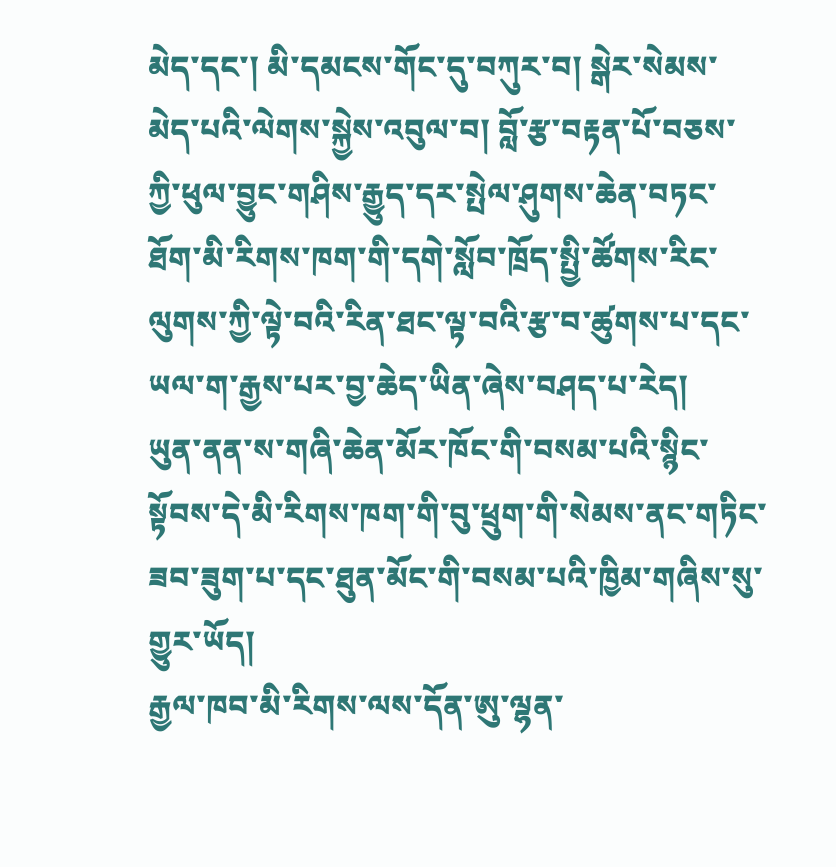མེད་དང་། མི་དམངས་གོང་དུ་བཀུར་བ། སྒེར་སེམས་མེད་པའི་ལེགས་སྐྱེས་འབུལ་བ། བློ་རྩ་བརྟན་པོ་བཅས་ཀྱི་ཕུལ་བྱུང་གཤིས་རྒྱུད་དར་སྤེལ་ཤུགས་ཆེན་བཏང་ཐོག་མི་རིགས་ཁག་གི་དགེ་སློབ་ཁྲོད་སྤྱི་ཚོགས་རིང་ལུགས་ཀྱི་ལྟེ་བའི་རིན་ཐང་ལྟ་བའི་རྩ་བ་ཚུགས་པ་དང་ཡལ་ག་རྒྱས་པར་བྱ་ཆེད་ཡིན་ཞེས་བཤད་པ་རེད།
ཡུན་ནན་ས་གཞི་ཆེན་མོར་ཁོང་གི་བསམ་པའི་སྙིང་སྟོབས་དེ་མི་རིགས་ཁག་གི་བུ་ཕྲུག་གི་སེམས་ནང་གཏིང་ཟབ་ཟུག་པ་དང་ཐུན་མོང་གི་བསམ་པའི་ཁྱིམ་གཞིས་སུ་གྱུར་ཡོད།
རྒྱལ་ཁབ་མི་རིགས་ལས་དོན་ཨུ་ལྷན་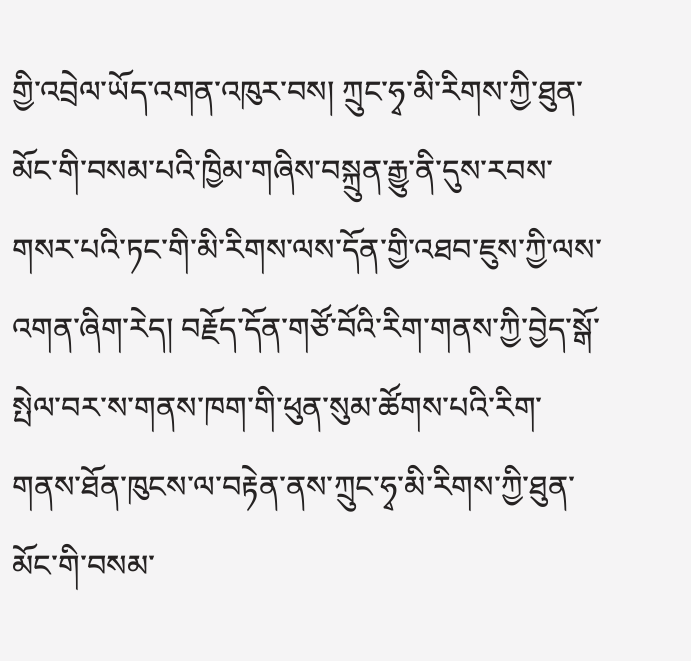གྱི་འབྲེལ་ཡོད་འགན་འཁུར་བས། ཀྲུང་ཧྭ་མི་རིགས་ཀྱི་ཐུན་མོང་གི་བསམ་པའི་ཁྱིམ་གཞིས་བསྐྲུན་རྒྱུ་ནི་དུས་རབས་གསར་པའི་ཏང་གི་མི་རིགས་ལས་དོན་གྱི་འཐབ་ཇུས་ཀྱི་ལས་འགན་ཞིག་རེད། བརྗོད་དོན་གཙོ་བོའི་རིག་གནས་ཀྱི་བྱེད་སྒོ་སྤེལ་བར་ས་གནས་ཁག་གི་ཕུན་སུམ་ཚོགས་པའི་རིག་གནས་ཐོན་ཁུངས་ལ་བརྟེན་ནས་ཀྲུང་ཧྭ་མི་རིགས་ཀྱི་ཐུན་མོང་གི་བསམ་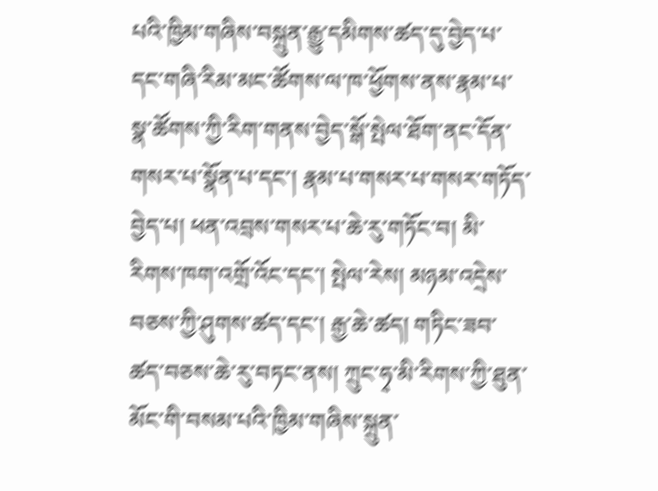པའི་ཁྱིམ་གཞིས་བསྐྲུན་རྒྱུ་དམིགས་ཚད་དུ་བྱེད་པ་དང་གཞི་རིམ་མང་ཚོགས་ལ་ཁ་ཕྱོགས་ནས་རྣམ་པ་སྣ་ཚོགས་ཀྱི་རིག་གནས་བྱེད་སྒོ་སྤེལ་ཐོག་ནང་དོན་གསར་པ་སྣོན་པ་དང་། རྣམ་པ་གསར་པ་གསར་གཏོད་བྱེད་པ། ཕན་འབྲས་གསར་པ་ཆེ་རུ་གཏོང་བ། མི་རིགས་ཁག་འགྲོ་འོང་དང་། སྤེལ་རེས། མཉམ་འདྲེས་བཅས་ཀྱི་ཤུགས་ཚད་དང་། རྒྱ་ཆེ་ཚད། གཏིང་ཟབ་ཚད་བཅས་ཆེ་རུ་བཏང་ནས། ཀྲུང་ཧྭ་མི་རིགས་ཀྱི་ཐུན་མོང་གི་བསམ་པའི་ཁྱིམ་གཞིས་སྐྲུན་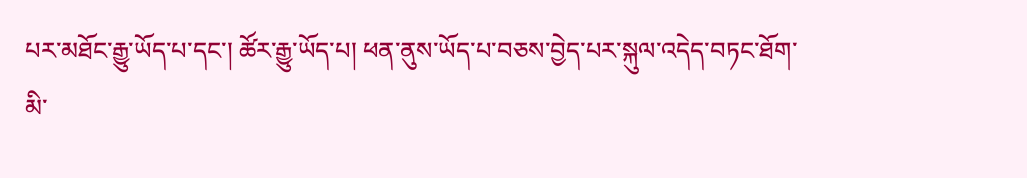པར་མཐོང་རྒྱུ་ཡོད་པ་དང་། ཚོར་རྒྱུ་ཡོད་པ། ཕན་ནུས་ཡོད་པ་བཅས་བྱེད་པར་སྐུལ་འདེད་བཏང་ཐོག་མི་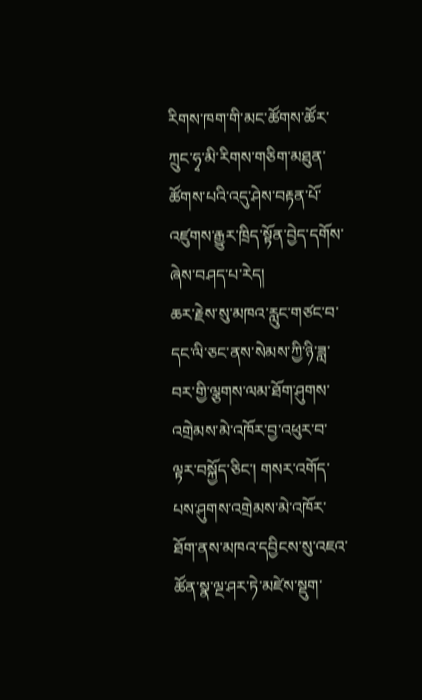རིགས་ཁག་གི་མང་ཚོགས་ཚོར་ཀྲུང་ཧྭ་མི་རིགས་གཅིག་མཐུན་ཚོགས་པའི་འདུ་ཤེས་བརྟན་པོ་འཛུགས་རྒྱུར་ཁྲིད་སྟོན་བྱེད་དགོས་ཞེས་བཤད་པ་རེད།
ཆར་རྗེས་སུ་མཁའ་རླུང་གཙང་བ་དང་ལི་ཅང་ནས་སེམས་ཀྱི་ཉི་ཟླ་བར་གྱི་ལྕགས་ལམ་ཐོག་ཤུགས་འགྲེམས་མེ་འཁོར་བྱ་འཕུར་བ་ལྟར་བསྐྱོད་ཅིང་། གསར་འགོད་པས་ཤུགས་འགྲེམས་མེ་འཁོར་ཐོག་ནས་མཁའ་དབྱིངས་སུ་འཇའ་ཚོན་སྣ་ལྔ་ཤར་ཏེ་མཛེས་སྡུག་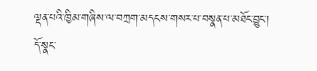ལྡན་པའི་ཁྱིམ་གཞིས་ལ་བཀྲག་མདངས་གསར་པ་བསྣན་པ་མཐོང་བྱུང་།
དོ་སྣང་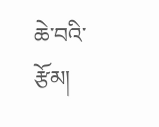ཆེ་བའི་རྩོམ།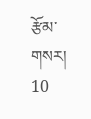རྩོམ་གསར། 10